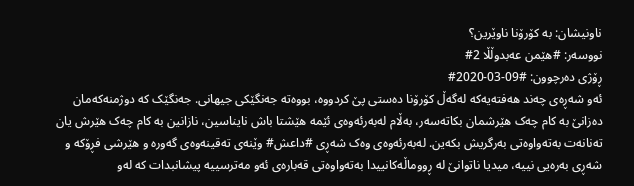ناونیشان: بە کۆرۆنا ناوێرین؟
نووسەر: #هێمن عەبدوڵڵا 2#
ڕۆژی دەرچوون: #09-03-2020#
ئەو شەڕەی چەند هەفتەیەکە لەگەڵ کۆرۆنا دەستی پێ کردووە، بووەتە جەنگێکی جیهانی. جەنگێک کە دوژمنەکەمان دەزانێ بە کام چەک هێرشمان بکاتەسەر، بەڵام لەبەرئەوەی ئێمە هێشتا باش نایناسین، نازانین بە کام چەک هێرش یان تەنانەت بەتەواوەتی بەرگریش بکەین. لەبەرئەوەی وەک شەڕی #داعش# وێنەی تەقینەوەی گەورە و هێرشی فڕۆکە و شەڕی بەرەیی نییە، میدیا ناتوانێ لە ڕووماڵەکانییدا بەتەواوەتی قەبارەی ئەو مەترسییە پیشانبدات کە لەو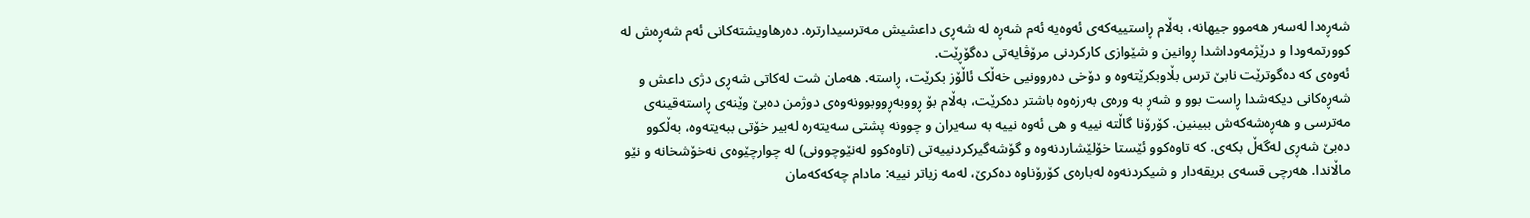شەڕەدا لەسەر هەموو جیهانە، بەڵام ڕاستییەکەی ئەوەیە ئەم شەڕە لە شەڕی داعشیش مەترسیدارترە. دەرهاویشتەکانی ئەم شەڕەش لە کوورتمەودا و درێژمەوداشدا ڕوانین و شێوازی کارکردنی مرۆڤایەتی دەگۆڕێت.
ئەوەی کە دەگوترێت نابێ ترس بڵاوبکرێتەوە و دۆخی دەروونیی خەڵک ئاڵۆز بکرێت، ڕاستە. هەمان شت لەکاتی شەڕی دژی داعش و شەڕەکانی دیکەشدا ڕاست بوو و شەڕ بە ورەی بەرزەوە باشتر دەکرێت، بەڵام بۆ ڕووبەڕووبوونەوەی دوژمن دەبێ وێنەی ڕاستەقینەی مەترسی و هەڕەشەکەش ببینین. کۆرۆنا گاڵتە نییە و هی ئەوە نییە بە سەیران و چوونە پشتی سەیتەرە لەبیر خۆتی ببەیتەوە، بەڵکوو دەبێ شەڕی لەگەڵ بکەی. کە تاوەکوو ئێستا خۆلێشاردنەوە و گۆشەگیرکردنییەتی (تاوەکوو لەنێوچوونی) لە چوارچێوەی نەخۆشخانە و نێو ماڵاندا. هەرچی قسەی بریقەدار و شیکردنەوە لەبارەی کۆرۆناوە دەکرێ، لەمە زیاتر نییە: مادام چەکەکەمان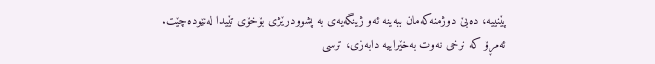پێنییە، دەبێ دوژمنەکەمان ببەینە ئەو ژینگەیەی بە پشوودرێژی بۆخۆی تێیدا لەنێودەچێت.
ئەمڕۆ کە نرخی نەوت بەخێراییە دابەزی، ترسی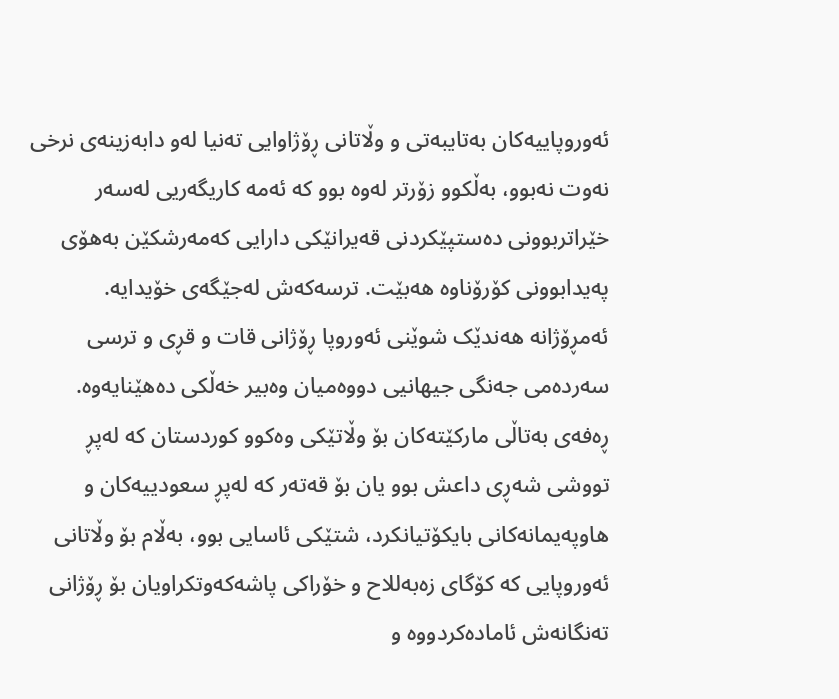ئەوروپاییەکان بەتایبەتی و وڵاتانی ڕۆژاوایی تەنیا لەو دابەزینەی نرخی نەوت نەبوو، بەڵکوو زۆرتر لەوە بوو کە ئەمە کاریگەریی لەسەر خێراتربوونی دەستپێکردنی قەیرانێکی دارایی کەمەرشکێن بەهۆی پەیدابوونی کۆرۆناوە هەبێت. ترسەکەش لەجێگەی خۆیدایە. ئەمڕۆژانە هەندێک شوێنی ئەوروپا ڕۆژانی قات و قڕی و ترسی سەردەمی جەنگی جیهانیی دووەمیان وەبیر خەڵکی دەهێنایەوە. ڕەفەی بەتاڵی مارکێتەکان بۆ وڵاتێکی وەکوو کوردستان کە لەپڕ تووشی شەڕی داعش بوو یان بۆ قەتەر کە لەپڕ سعودییەکان و هاوپەیمانەکانی بایکۆتیانکرد، شتێکی ئاسایی بوو، بەڵام بۆ وڵاتانی ئەوروپایی کە کۆگای زەبەللاح و خۆراکی پاشەکەوتکراویان بۆ ڕۆژانی تەنگانەش ئامادەکردووە و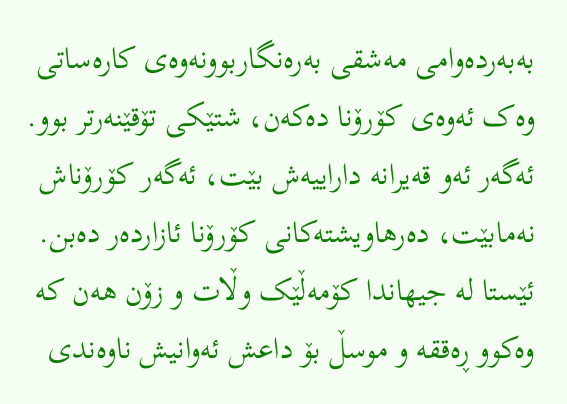بەبەردەوامی مەشقی بەرەنگاربوونەوەی کارەساتی وەک ئەوەی کۆرۆنا دەکەن، شتێکی تۆقێنەرتر بوو. ئەگەر ئەو قەیرانە داراییەش بێت، ئەگەر کۆرۆناش نەمابێت، دەرهاویشتەکانی کۆرۆنا ئازاردەر دەبن.
ئێستا لە جیهاندا کۆمەڵێک وڵات و زۆن هەن کە وەکوو ڕەققە و موسڵ بۆ داعش ئەوانیش ناوەندی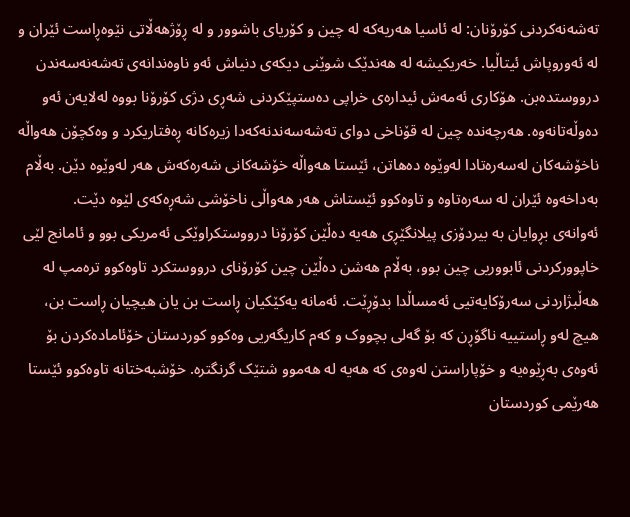تەشەنەکردنی کۆرۆنان: لە ئاسیا هەریەکە لە چین و کۆریای باشوور و لە ڕۆژهەڵاتی نێوەڕاست ئێران و لە ئەوروپاش ئیتاڵیا. خەریکیشە لە هەندێک شوێنی دیکەی دنیاش ئەو ناوەندانەی تەشەنەسەندن درووستدەبن. هۆکاری ئەمەش ئیدارەی خراپی دەستپێکردنی شەڕی دژی کۆرۆنا بووە لەلایەن ئەو دەوڵەتانەوە. هەرچەندە چین لە قۆناخی دوای تەشەسەندنەکەدا زیرەکانە ڕەفتاریکرد و وەکچۆن هەواڵە ناخۆشەکان لەسەرەتادا لەوێوە دەهاتن، ئێستا هەواڵە خۆشەکانی شەرەکەش هەر لەوێوە دێن. بەڵام بەداخەوە ئێران لە سەرەتاوە و تاوەکوو ئێستاش هەر هەواڵی ناخۆشی شەڕەکەی لێوە دێت.
ئەوانەی بڕوایان بە بیردۆزی پیلانگێڕی هەیە دەڵێن کۆرۆنا درووستکراوێکی ئەمریکی بوو و ئامانج لێی خاپوورکردنی ئابووریی چین بوو، بەڵام هەشن دەڵێن چین کۆرۆنای درووستکرد تاوەکوو ترەمپ لە هەڵبژاردنی سەرۆکایەتیی ئەمساڵدا بدۆڕێت. ئەمانە یەکێکیان ڕاست بن یان هیچیان ڕاست بن، هیچ لەو ڕاستییە ناگۆڕن کە بۆ گەلی بچووک و کەم کاریگەریی وەکوو کوردستان خۆئامادەکردن بۆ ئەوەی بەڕێوەیە و خۆپاراستن لەوەی کە هەیە لە هەموو شتێک گرنگترە. خۆشبەختانە تاوەکوو ئێستا هەرێمی کوردستان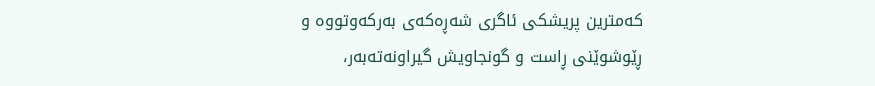کەمترین پریشکی ئاگری شەڕەکەی بەرکەوتووە و ڕێوشوێنی ڕاست و گونجاویش گیراونەتەبەر،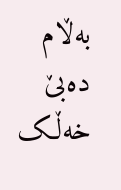بەڵام دەبێ خەڵک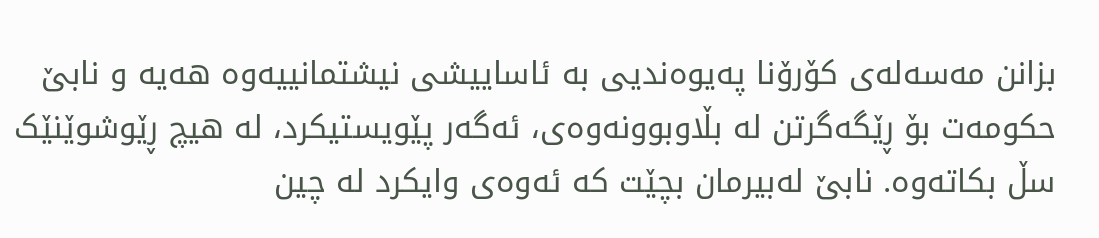بزانن مەسەلەی کۆرۆنا پەیوەندیی بە ئاساییشی نیشتمانییەوە هەیە و نابێ حکومەت بۆ ڕێگەگرتن لە بڵاوبوونەوەی، ئەگەر پێویستیکرد، لە هیچ ڕێوشوێنێک سڵ بکاتەوە. نابێ لەبیرمان بچێت کە ئەوەی وایکرد لە چین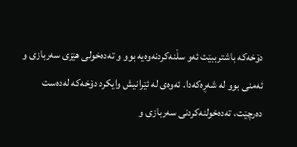دۆخەکە باشترببێت ئەو سڵنەکردنەوەیە بوو و تەدەخولی هێزی سەربازی و ئەمنی بوو لە شەڕەکەدا. ئەوەی لە ئێرانیش وایکرد دۆخەکە لەدەست دەرچێت، تەدەخولنەکردنی سەربازی و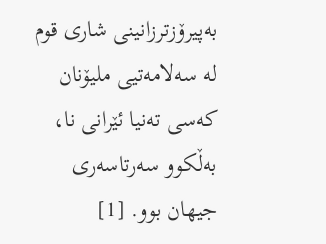بەپیرۆزترزانینی شاری قوم لە سەلامەتیی ملیۆنان کەسی تەنیا ئێرانی نا، بەڵکوو سەرتاسەری جیهان بوو. [1]